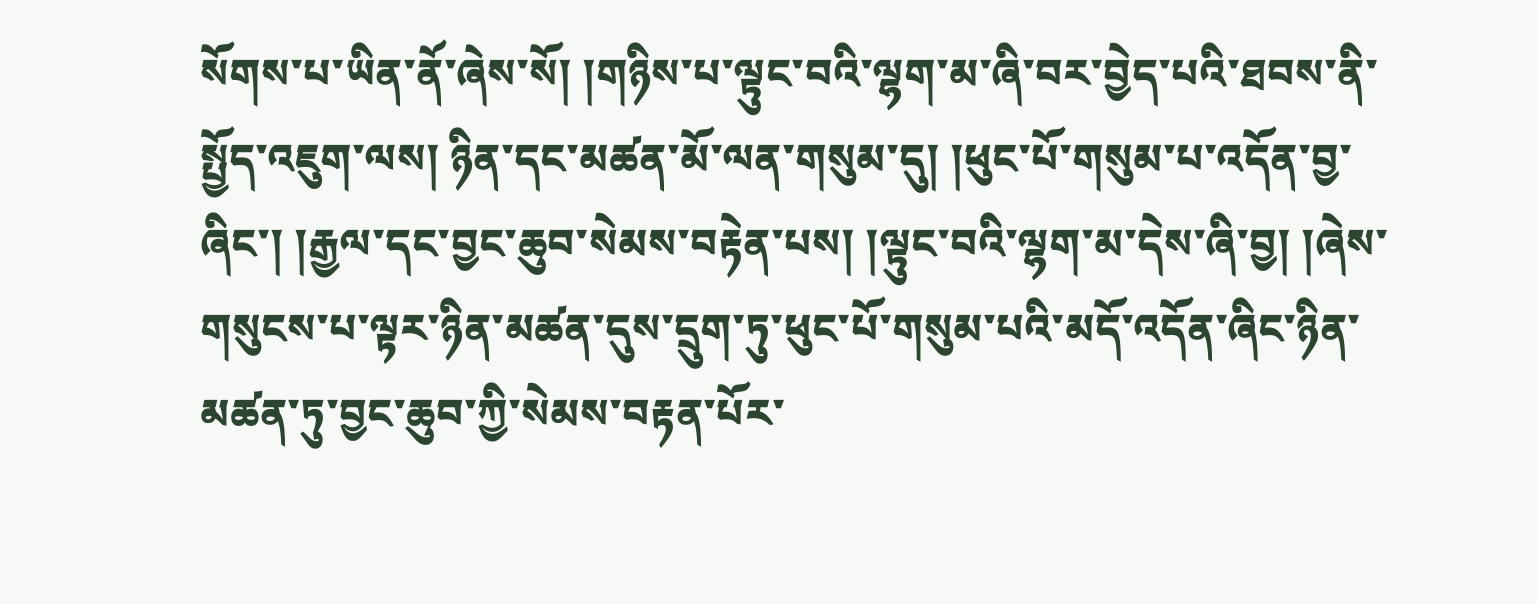སོགས་པ་ཡིན་ནོ་ཞེས་སོ། །གཉིས་པ་ལྟུང་བའི་ལྷག་མ་ཞི་བར་བྱེད་པའི་ཐབས་ནི་སྤྱོད་འཇུག་ལས། ཉིན་དང་མཚན་མོ་ལན་གསུམ་དུ། །ཕུང་པོ་གསུམ་པ་འདོན་བྱ་ཞིང་། །རྒྱལ་དང་བྱང་ཆུབ་སེམས་བརྟེན་པས། །ལྟུང་བའི་ལྷག་མ་དེས་ཞི་བྱ། །ཞེས་གསུངས་པ་ལྟར་ཉིན་མཚན་དུས་དྲུག་ཏུ་ཕུང་པོ་གསུམ་པའི་མདོ་འདོན་ཞིང་ཉིན་མཚན་ཏུ་བྱང་ཆུབ་ཀྱི་སེམས་བརྟན་པོར་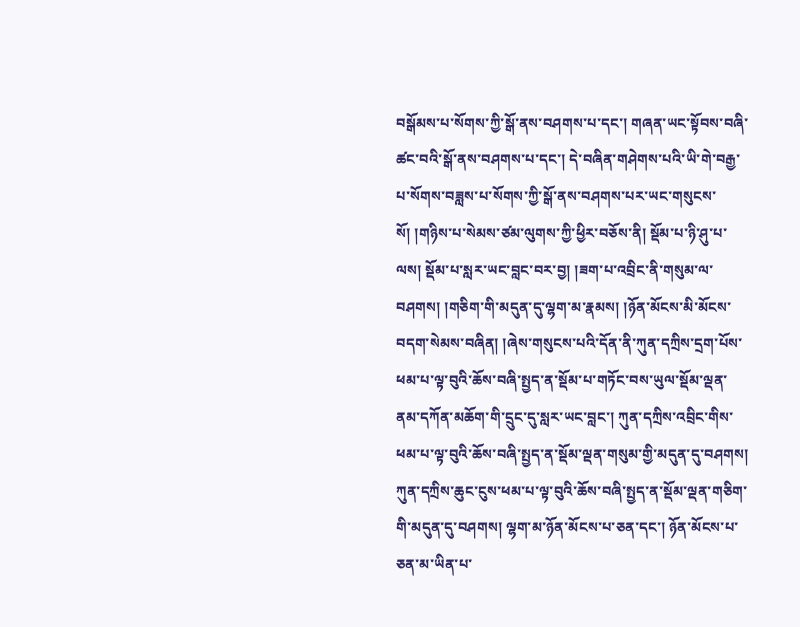བསྒོམས་པ་སོགས་ཀྱི་སྒོ་ནས་བཤགས་པ་དང་། གཞན་ཡང་སྟོབས་བཞི་ཚང་བའི་སྒོ་ནས་བཤགས་པ་དང་། དེ་བཞིན་གཤེགས་པའི་ཡི་གེ་བརྒྱ་པ་སོགས་བཟླས་པ་སོགས་ཀྱི་སྒོ་ནས་བཤགས་པར་ཡང་གསུངས་སོ། །གཉིས་པ་སེམས་ཙམ་ལུགས་ཀྱི་ཕྱིར་བཅོས་ནི། སྡོམ་པ་ཉི་ཤུ་པ་ལས། སྡོམ་པ་སླར་ཡང་བླང་བར་བྱ། །ཟག་པ་འབྲིང་ནི་གསུམ་ལ་བཤགས། །གཅིག་གི་མདུན་དུ་ལྷག་མ་རྣམས། །ཉོན་མོངས་མི་མོངས་བདག་སེམས་བཞིན། །ཞེས་གསུངས་པའི་དོན་ནི་ཀུན་དཀྲིས་དྲག་པོས་ཕམ་པ་ལྟ་བུའི་ཆོས་བཞི་སྤྱད་ན་སྡོམ་པ་གཏོང་བས་ཡུལ་སྡོམ་ལྡན་ནམ་དཀོན་མཆོག་གི་དྲུང་དུ་སླར་ཡང་བླང་། ཀུན་དཀྲིས་འབྲིང་གིས་ཕམ་པ་ལྟ་བུའི་ཆོས་བཞི་སྤྱད་ན་སྡོམ་ལྡན་གསུམ་གྱི་མདུན་དུ་བཤགས། ཀུན་དཀྲིས་ཆུང་ངུས་ཕམ་པ་ལྟ་བུའི་ཆོས་བཞི་སྤྱད་ན་སྡོམ་ལྡན་གཅིག་གི་མདུན་དུ་བཤགས། ལྷག་མ་ཉོན་མོངས་པ་ཅན་དང་། ཉོན་མོངས་པ་ཅན་མ་ཡིན་པ་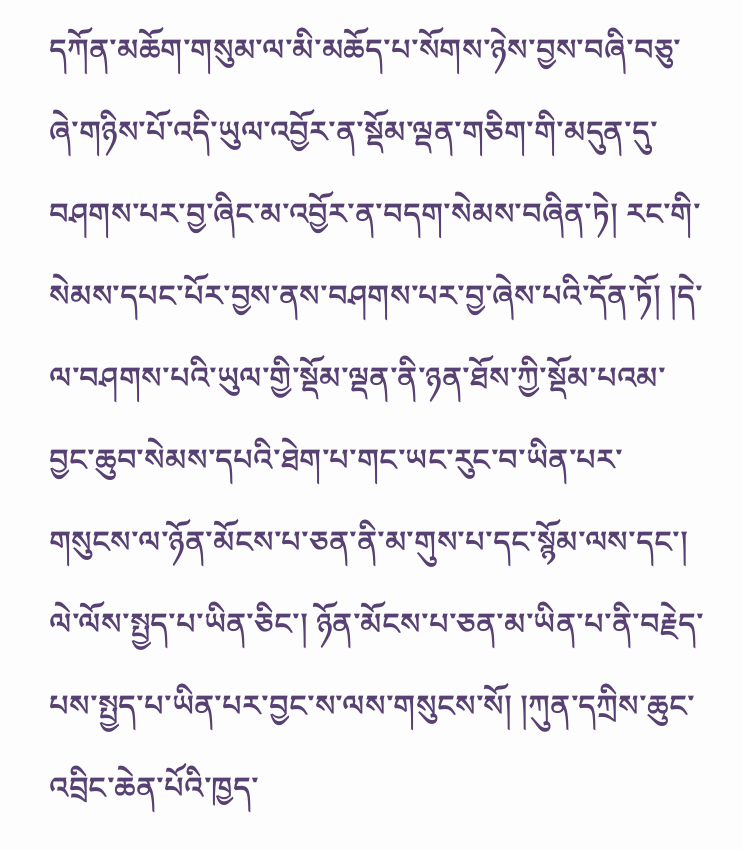དཀོན་མཆོག་གསུམ་ལ་མི་མཆོད་པ་སོགས་ཉེས་བྱས་བཞི་བཅུ་ཞེ་གཉིས་པོ་འདི་ཡུལ་འབྱོར་ན་སྡོམ་ལྡན་གཅིག་གི་མདུན་དུ་བཤགས་པར་བྱ་ཞིང་མ་འབྱོར་ན་བདག་སེམས་བཞིན་ཏེ། རང་གི་སེམས་དཔང་པོར་བྱས་ནས་བཤགས་པར་བྱ་ཞེས་པའི་དོན་ཏོ། །དེ་ལ་བཤགས་པའི་ཡུལ་གྱི་སྡོམ་ལྡན་ནི་ཉན་ཐོས་ཀྱི་སྡོམ་པའམ་བྱང་ཆུབ་སེམས་དཔའི་ཐེག་པ་གང་ཡང་རུང་བ་ཡིན་པར་གསུངས་ལ་ཉོན་མོངས་པ་ཅན་ནི་མ་གུས་པ་དང་སྙོམ་ལས་དང་། ལེ་ལོས་སྤྱད་པ་ཡིན་ཅིང་། ཉོན་མོངས་པ་ཅན་མ་ཡིན་པ་ནི་བརྗེད་པས་སྤྱད་པ་ཡིན་པར་བྱང་ས་ལས་གསུངས་སོ། །ཀུན་དཀྲིས་ཆུང་འབྲིང་ཆེན་པོའི་ཁྱད་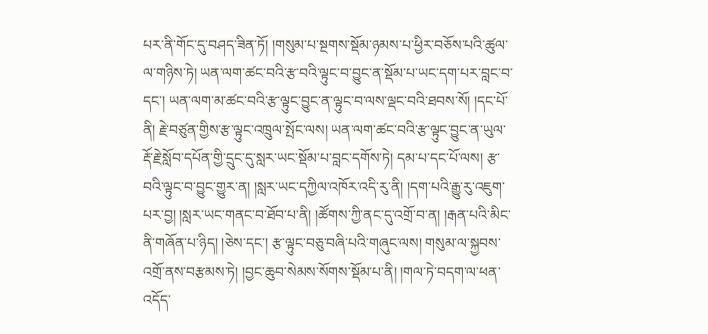པར་ནི་གོང་དུ་བཤད་ཟིན་ཏོ། །གསུམ་པ་སྔགས་སྡོམ་ཉམས་པ་ཕྱིར་བཅོས་པའི་ཚུལ་ལ་གཉིས་ཏེ། ཡན་ལག་ཚང་བའི་རྩ་བའི་ལྟུང་བ་བྱུང་ན་སྡོམ་པ་ཡང་དག་པར་བླང་བ་དང་། ཡན་ལག་མ་ཚང་བའི་རྩ་ལྟུང་བྱུང་ན་ལྟུང་བ་ལས་ལྡང་བའི་ཐབས་སོ། །དང་པོ་ནི། རྗེ་བཙུན་གྱིས་རྩ་ལྟུང་འཁྲུལ་སྤོང་ལས། ཡན་ལག་ཚང་བའི་རྩ་ལྟུང་བྱུང་ན་ཡུལ་རྡོ་རྗེ་སློབ་དཔོན་གྱི་དྲུང་དུ་སླར་ཡང་སྡོམ་པ་བླང་དགོས་ཏེ། དམ་པ་དང་པོ་ལས། རྩ་བའི་ལྟུང་བ་བྱུང་གྱུར་ན། །སླར་ཡང་དཀྱིལ་འཁོར་འདི་རུ་ནི། །དག་པའི་རྒྱུ་རུ་འཇུག་པར་བྱ། །སླར་ཡང་གནང་བ་ཐོབ་པ་ནི། །ཚོགས་ཀྱི་ནང་དུ་འགྲོ་བ་ན། །རྒན་པའི་མིང་ནི་གཞོན་པ་ཉིད། །ཅེས་དང་། རྩ་ལྟུང་བཅུ་བཞི་པའི་གཞུང་ལས། གསུམ་ལ་སྐྱབས་འགྲོ་ནས་བརྩམས་ཏེ། །བྱང་ཆུབ་སེམས་སོགས་སྡོམ་པ་ནི། །གལ་ཏེ་བདག་ལ་ཕན་འདོད་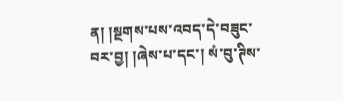ན། །སྔགས་པས་འབད་དེ་བཟུང་བར་བྱ། །ཞེས་པ་དང་། སཾ་བུ་ཊིས་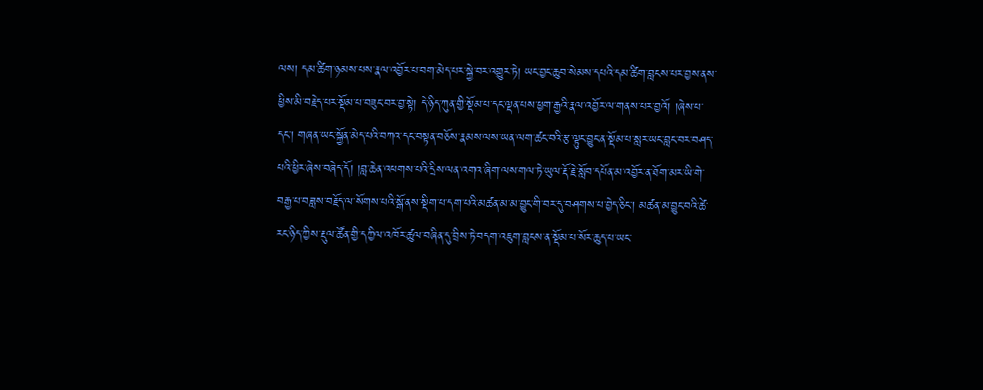ལས། དམ་ཚིག་ཉམས་པས་རྣལ་འབྱོར་པ་བག་མེད་པར་སྐྱེ་བར་འགྱུར་ཏེ། ཡང་བྱང་ཆུབ་སེམས་དཔའི་དམ་ཚིག་བླངས་པར་བྱས་ནས་ཕྱིས་མི་བརྗེད་པར་སྡོམ་པ་བཟུང་བར་བྱ་སྟེ། དེ་ཉིད་ཀུན་གྱི་སྡོམ་པ་དང་ལྡན་པས་ཕྱག་རྒྱའི་རྣལ་འབྱོར་ལ་གནས་པར་བྱའོ། །ཞེས་པ་དང་། གཞན་ཡང་སྐྱོན་མེད་པའི་བཀའ་དང་བསྟན་བཅོས་རྣམས་ལས་ཡན་ལག་ཚང་བའི་རྩ་ལྟུང་བྱུང་ན་སྡོམ་པ་སླར་ཡང་བླང་བར་བཤད་པའི་ཕྱིར་ཞེས་བཞེད་དོ། །བླ་ཆེན་འཕགས་པའི་དྲིས་ལན་འགའ་ཞིག་ལས་གལ་ཏེ་ཡུལ་རྡོ་རྗེ་སློབ་དཔོན་མ་འབྱོར་ན་ཐོག་མར་ཡི་གེ་བརྒྱ་པ་བཟླས་བརྗོད་ལ་སོགས་པའི་སྒོ་ནས་སྡིག་པ་དག་པའི་མཚན་མ་མ་བྱུང་གི་བར་དུ་བཤགས་པ་བྱེད་ཅིང་། མཚན་མ་བྱུང་བའི་ཚེ་རང་ཉིད་ཀྱིས་རྡུལ་ཚོན་གྱི་དཀྱིལ་འཁོར་ཚུལ་བཞིན་དུ་བྲིས་ཏེ་བདག་འཇུག་བླངས་ན་སྡོམ་པ་སོར་ཆུད་པ་ཡང་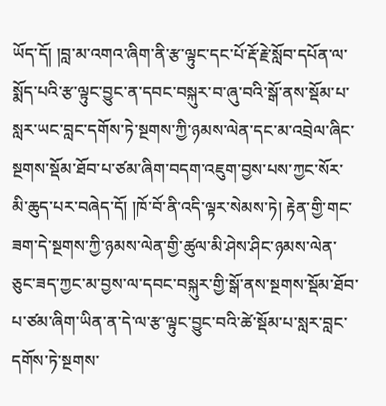ཡོད་དོ། །བླ་མ་འགའ་ཞིག་ནི་རྩ་ལྟུང་དང་པོ་རྡོ་རྗེ་སློབ་དཔོན་ལ་སྨོད་པའི་རྩ་ལྟུང་བྱུང་ན་དབང་བསྐུར་བ་ཞུ་བའི་སྒོ་ནས་སྡོམ་པ་སླར་ཡང་བླང་དགོས་ཏེ་སྔགས་ཀྱི་ཉམས་ལེན་དང་མ་འབྲེལ་ཞིང་སྔགས་སྡོམ་ཐོབ་པ་ཙམ་ཞིག་བདག་འཇུག་བྱས་པས་ཀྱང་སོར་མི་ཆུད་པར་བཞེད་དོ། །ཁོ་བོ་ནི་འདི་ལྟར་སེམས་ཏེ། རྟེན་གྱི་གང་ཟག་དེ་སྔགས་ཀྱི་ཉམས་ལེན་གྱི་ཚུལ་མི་ཤེས་ཤིང་ཉམས་ལེན་ཅུང་ཟད་ཀྱང་མ་བྱས་ལ་དབང་བསྐུར་གྱི་སྒོ་ནས་སྔགས་སྡོམ་ཐོབ་པ་ཙམ་ཞིག་ཡིན་ན་དེ་ལ་རྩ་ལྟུང་བྱུང་བའི་ཚེ་སྡོམ་པ་སླར་བླང་དགོས་ཏེ་སྔགས་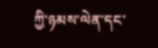ཀྱི་ཉམས་ལེན་དང་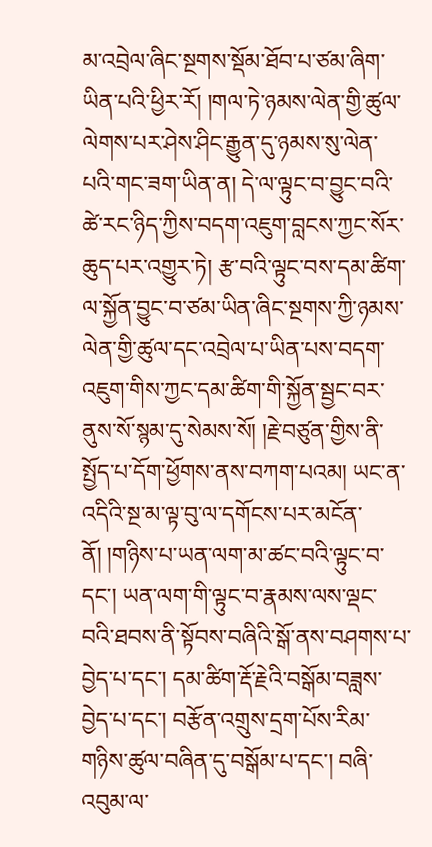མ་འབྲེལ་ཞིང་སྔགས་སྡོམ་ཐོབ་པ་ཙམ་ཞིག་ཡིན་པའི་ཕྱིར་རོ། །གལ་ཏེ་ཉམས་ལེན་གྱི་ཚུལ་ལེགས་པར་ཤེས་ཤིང་རྒྱུན་དུ་ཉམས་སུ་ལེན་པའི་གང་ཟག་ཡིན་ན། དེ་ལ་ལྟུང་བ་བྱུང་བའི་ཚེ་རང་ཉིད་ཀྱིས་བདག་འཇུག་བླངས་ཀྱང་སོར་ཆུད་པར་འགྱུར་ཏེ། རྩ་བའི་ལྟུང་བས་དམ་ཚིག་ལ་སྐྱོན་བྱུང་བ་ཙམ་ཡིན་ཞིང་སྔགས་ཀྱི་ཉམས་ལེན་གྱི་ཚུལ་དང་འབྲེལ་པ་ཡིན་པས་བདག་འཇུག་གིས་ཀྱང་དམ་ཚིག་གི་སྐྱོན་སྦྱང་བར་ནུས་སོ་སྙམ་དུ་སེམས་སོ། །རྗེ་བཙུན་གྱིས་ནི་སྤྱོད་པ་དོག་ཕྱོགས་ནས་བཀག་པའམ། ཡང་ན་འདིའི་སྔ་མ་ལྟ་བུ་ལ་དགོངས་པར་མངོན་ནོ། །གཉིས་པ་ཡན་ལག་མ་ཚང་བའི་ལྟུང་བ་དང་། ཡན་ལག་གི་ལྟུང་བ་རྣམས་ལས་ལྡང་བའི་ཐབས་ནི་སྟོབས་བཞིའི་སྒོ་ནས་བཤགས་པ་བྱེད་པ་དང་། དམ་ཚིག་རྡོ་རྗེའི་བསྒོམ་བཟླས་བྱེད་པ་དང་། བརྩོན་འགྲུས་དྲག་པོས་རིམ་གཉིས་ཚུལ་བཞིན་དུ་བསྒོམ་པ་དང་། བཞི་འབུམ་ལ་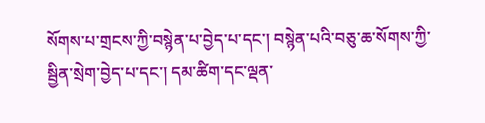སོགས་པ་གྲངས་ཀྱི་བསྙེན་པ་བྱེད་པ་དང་། བསྙེན་པའི་བཅུ་ཆ་སོགས་ཀྱི་སྦྱིན་སྲེག་བྱེད་པ་དང་། དམ་ཚིག་དང་ལྡན་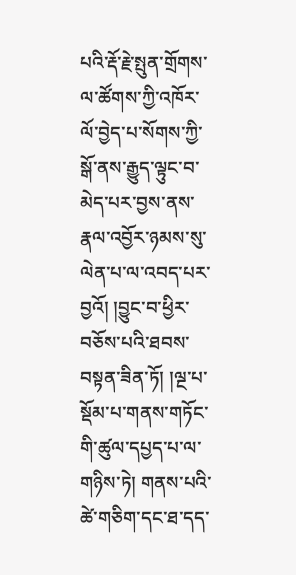པའི་རྡོ་རྗེ་སྤུན་གྲོགས་ལ་ཚོགས་ཀྱི་འཁོར་ལོ་བྱེད་པ་སོགས་ཀྱི་སྒོ་ནས་རྒྱུད་ལྟུང་བ་མེད་པར་བྱས་ནས་རྣལ་འབྱོར་ཉམས་སུ་ལེན་པ་ལ་འབད་པར་བྱའོ། །བྱུང་བ་ཕྱིར་བཅོས་པའི་ཐབས་བསྟན་ཟིན་ཏོ། །ལྔ་པ་སྡོམ་པ་གནས་གཏོང་གི་ཚུལ་དཔྱད་པ་ལ་གཉིས་ཏེ། གནས་པའི་ཚེ་གཅིག་དང་ཐ་དད་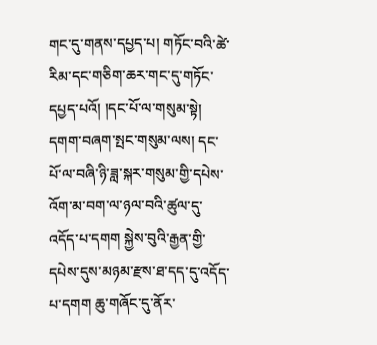གང་དུ་གནས་དཔྱད་པ། གཏོང་བའི་ཚེ་རིམ་དང་གཅིག་ཆར་གང་དུ་གཏོང་དཔྱད་པའོ། །དང་པོ་ལ་གསུམ་སྟེ། དགག་བཞག་སྤང་གསུམ་ལས། དང་པོ་ལ་བཞི་ཉི་ཟླ་སྐར་གསུམ་གྱི་དཔེས་འོག་མ་བག་ལ་ཉལ་བའི་ཚུལ་དུ་འདོད་པ་དགག སྐྱེས་བུའི་རྒྱན་གྱི་དཔེས་དུས་མཉམ་རྫས་ཐ་དད་དུ་འདོད་པ་དགག ཆུ་གཞོང་དུ་ནོར་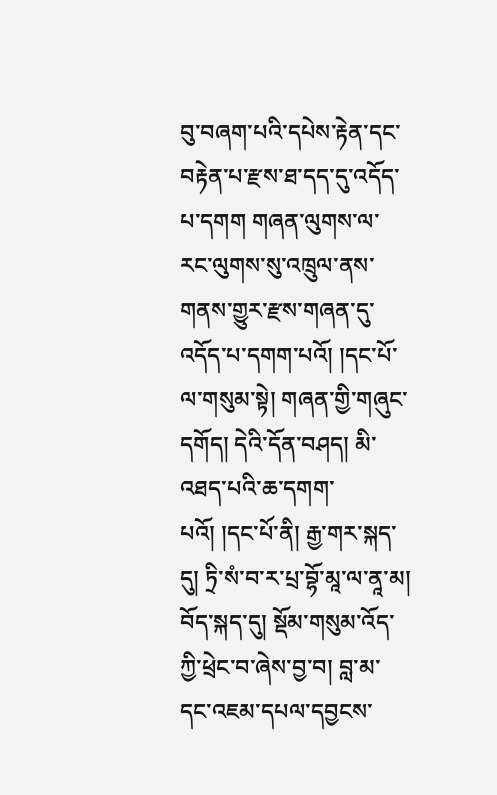བུ་བཞག་པའི་དཔེས་རྟེན་དང་བརྟེན་པ་རྫས་ཐ་དད་དུ་འདོད་པ་དགག གཞན་ལུགས་ལ་རང་ལུགས་སུ་འཁྲུལ་ནས་གནས་གྱུར་རྫས་གཞན་དུ་འདོད་པ་དགག་པའོ། །དང་པོ་ལ་གསུམ་སྟེ། གཞན་གྱི་གཞུང་དགོད། དེའི་དོན་བཤད། མི་འཐད་པའི་ཆ་དགག་པའོ། །དང་པོ་ནི། རྒྱ་གར་སྐད་དུ། ཏྲི་སཾ་བ་ར་པྲ་བྷོ་མཱ་ལ་ནཱ་མ། བོད་སྐད་དུ། སྡོམ་གསུམ་འོད་ཀྱི་ཕྲེང་བ་ཞེས་བྱ་བ། བླ་མ་དང་འཇམ་དཔལ་དབྱངས་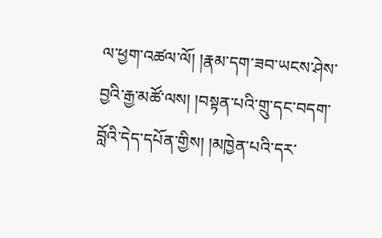ལ་ཕྱག་འཚལ་ལོ། །རྣམ་དག་ཟབ་ཡངས་ཤེས་བྱའི་རྒྱ་མཚོ་ལས། །བསྟན་པའི་གྲུ་དང་བདག་བློའི་དེད་དཔོན་གྱིས། །མཁྱེན་པའི་དར་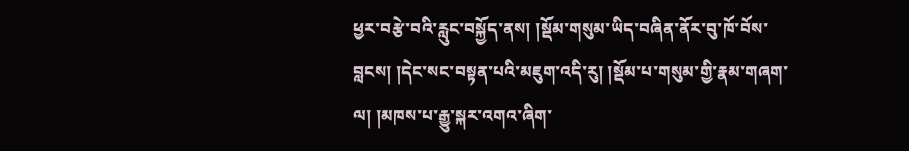ཕྱར་བརྩེ་བའི་རླུང་བསྐྱོད་ནས། །སྡོམ་གསུམ་ཡིད་བཞིན་ནོར་བུ་ཁོ་བོས་བླངས། །དེང་སང་བསྟན་པའི་མཇུག་འདི་རུ། །སྡོམ་པ་གསུམ་གྱི་རྣམ་གཞག་ལ། །མཁས་པ་རྒྱུ་སྐར་འགའ་ཞིག་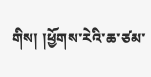གིས། །ཕྱོགས་རེའི་ཆ་ཙམ་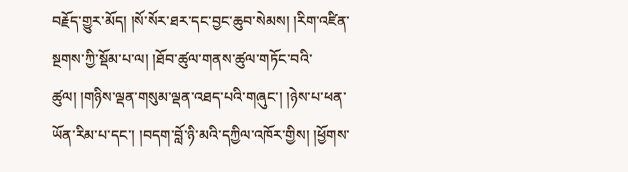བརྗོད་གྱུར་མོད། །སོ་སོར་ཐར་དང་བྱང་ཆུབ་སེམས། །རིག་འཛིན་སྔགས་ཀྱི་སྡོམ་པ་ལ། །ཐོབ་ཚུལ་གནས་ཚུལ་གཏོང་བའི་ཚུལ། །གཉིས་ལྡན་གསུམ་ལྡན་འཐད་པའི་གཞུང་། །ཉེས་པ་ཕན་ཡོན་རིམ་པ་དང་། །བདག་བློ་ཉི་མའི་དཀྱིལ་འཁོར་གྱིས། །ཕྱོགས་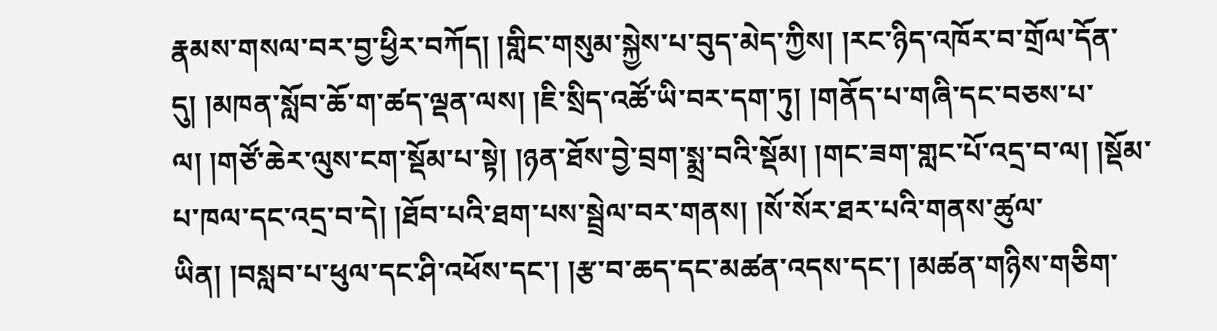རྣམས་གསལ་བར་བྱ་ཕྱིར་བཀོད། །གླིང་གསུམ་སྐྱེས་པ་བུད་མེད་ཀྱིས། །རང་ཉིད་འཁོར་བ་གྲོལ་དོན་དུ། །མཁན་སློབ་ཆོ་ག་ཚད་ལྡན་ལས། །ཇི་སྲིད་འཚོ་ཡི་བར་དག་ཏུ། །གནོད་པ་གཞི་དང་བཅས་པ་ལ། །གཙོ་ཆེར་ལུས་ངག་སྡོམ་པ་སྟེ། །ཉན་ཐོས་བྱེ་བྲག་སྨྲ་བའི་སྡོམ། །གང་ཟག་གླང་པོ་འདྲ་བ་ལ། །སྡོམ་པ་ཁལ་དང་འདྲ་བ་དེ། །ཐོབ་པའི་ཐག་པས་སྦྲེལ་བར་གནས། །སོ་སོར་ཐར་པའི་གནས་ཚུལ་ཡིན། །བསླབ་པ་ཕུལ་དང་ཤི་འཕོས་དང་། །རྩ་བ་ཆད་དང་མཚན་འདས་དང་། །མཚན་གཉིས་གཅིག་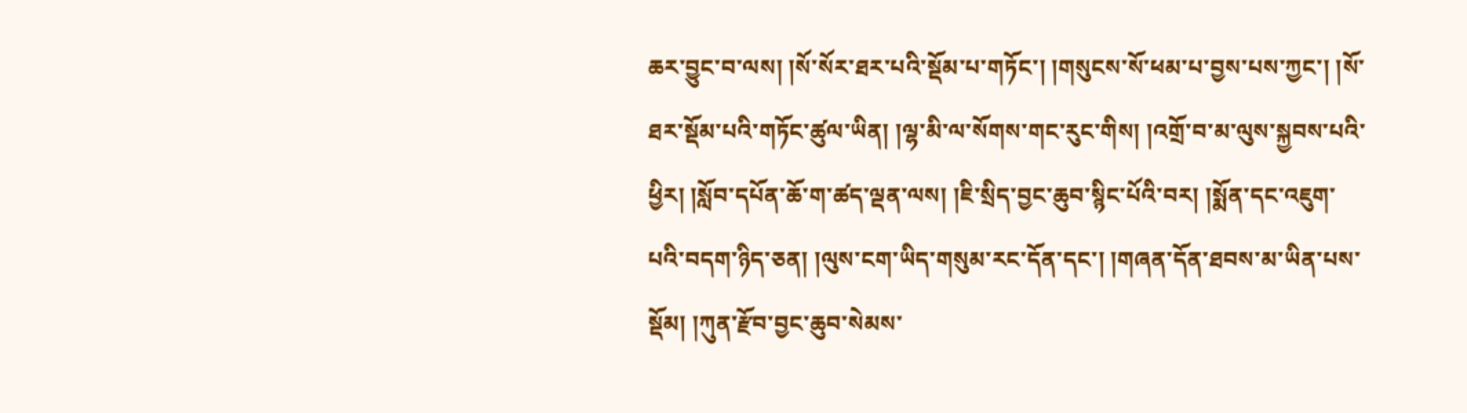ཆར་བྱུང་བ་ལས། །སོ་སོར་ཐར་པའི་སྡོམ་པ་གཏོང་། །གསུངས་སོ་ཕམ་པ་བྱས་པས་ཀྱང་། །སོ་ཐར་སྡོམ་པའི་གཏོང་ཚུལ་ཡིན། །ལྷ་མི་ལ་སོགས་གང་རུང་གིས། །འགྲོ་བ་མ་ལུས་སྐྱབས་པའི་ཕྱིར། །སློབ་དཔོན་ཆོ་ག་ཚད་ལྡན་ལས། །ཇི་སྲིད་བྱང་ཆུབ་སྙིང་པོའི་བར། །སྨོན་དང་འཇུག་པའི་བདག་ཉིད་ཅན། །ལུས་ངག་ཡིད་གསུམ་རང་དོན་དང་། །གཞན་དོན་ཐབས་མ་ཡིན་པས་སྡོམ། །ཀུན་རྫོབ་བྱང་ཆུབ་སེམས་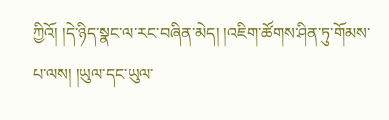ཀྱིའོ། །དེ་ཉིད་སྣང་ལ་རང་བཞིན་མེད། །འཇིག་ཚོགས་ཤིན་ཏུ་གོམས་པ་ལས། །ཡུལ་དང་ཡུལ་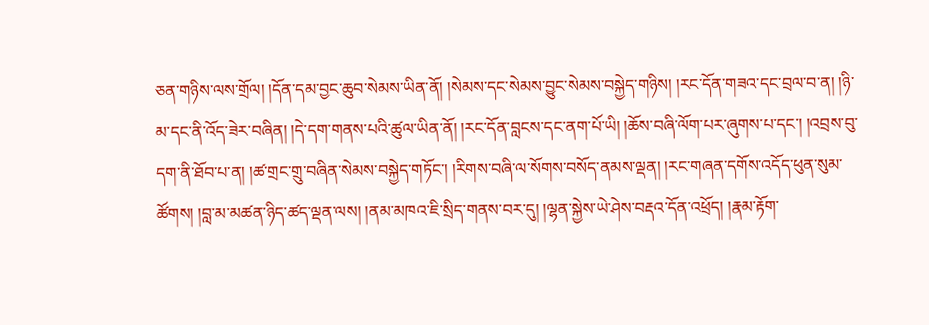ཅན་གཉིས་ལས་གྲོལ། །དོན་དམ་བྱང་ཆུབ་སེམས་ཡིན་ནོ། །སེམས་དང་སེམས་བྱུང་སེམས་བསྐྱེད་གཉིས། །རང་དོན་གཟའ་དང་བྲལ་བ་ན། །ཉི་མ་དང་ནི་འོད་ཟེར་བཞིན། །དེ་དག་གནས་པའི་ཚུལ་ཡིན་ནོ། །རང་དོན་བླངས་དང་ནག་པོ་ཡི། །ཆོས་བཞི་ལོག་པར་ཞུགས་པ་དང་། །འབྲས་བུ་དག་ནི་ཐོབ་པ་ན། །ཚ་གྲང་གྲུ་བཞིན་སེམས་བསྐྱེད་གཏོང་། །རིགས་བཞི་ལ་སོགས་བསོད་ནམས་ལྡན། །རང་གཞན་དགོས་འདོད་ཕུན་སུམ་ཚོགས། །བླ་མ་མཚན་ཉིད་ཚད་ལྡན་ལས། །ནམ་མཁའ་ཇི་སྲིད་གནས་བར་དུ། །ལྷན་སྐྱེས་ཡེ་ཤེས་བརྡའ་དོན་འཕྲོད། །རྣམ་རྟོག་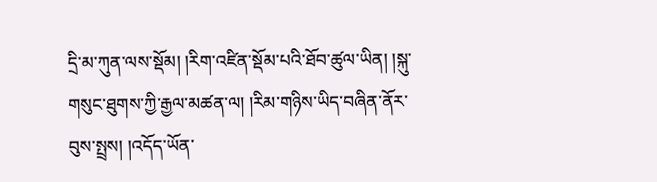དྲི་མ་ཀུན་ལས་སྡོམ། །རིག་འཛིན་སྡོམ་པའི་ཐོབ་ཚུལ་ཡིན། །སྐུ་གསུང་ཐུགས་ཀྱི་རྒྱལ་མཚན་ལ། །རིམ་གཉིས་ཡིད་བཞིན་ནོར་བུས་སྤྲས། །འདོད་ཡོན་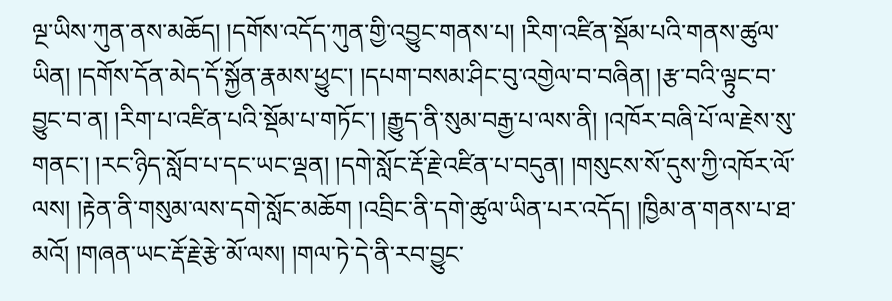ལྔ་ཡིས་ཀུན་ནས་མཆོད། །དགོས་འདོད་ཀུན་གྱི་འབྱུང་གནས་པ། །རིག་འཛིན་སྡོམ་པའི་གནས་ཚུལ་ཡིན། །དགོས་དོན་མེད་དོ་སྐྱོན་རྣམས་ཕྱུང་། །དཔག་བསམ་ཤིང་བུ་འགྱེལ་བ་བཞིན། །རྩ་བའི་ལྟུང་བ་བྱུང་བ་ན། །རིག་པ་འཛིན་པའི་སྡོམ་པ་གཏོང་། །རྒྱུད་ནི་སུམ་བརྒྱ་པ་ལས་ནི། །འཁོར་བཞི་པོ་ལ་རྗེས་སུ་གནང་། །རང་ཉིད་སློབ་པ་དང་ཡང་ལྡན། །དགེ་སློང་རྡོ་རྗེ་འཛིན་པ་བདུན། །གསུངས་སོ་དུས་ཀྱི་འཁོར་ལོ་ལས། །རྟེན་ནི་གསུམ་ལས་དགེ་སློང་མཆོག །འབྲིང་ནི་དགེ་ཚུལ་ཡིན་པར་འདོད། །ཁྱིམ་ན་གནས་པ་ཐ་མའོ། །གཞན་ཡང་རྡོ་རྗེ་རྩེ་མོ་ལས། །གལ་ཏེ་དེ་ནི་རབ་བྱུང་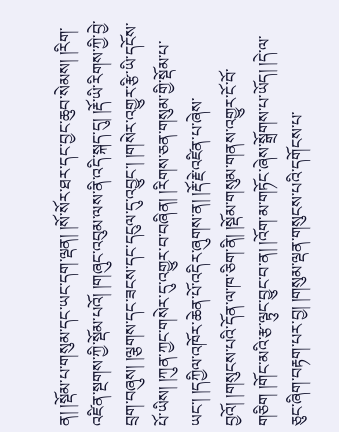ན། །སྡོམ་པ་གསུམ་དང་ཡང་དག་ལྡན། །སོ་སོར་ཐར་དང་བྱང་ཆུབ་སེམས། །རིག་འཛིན་སྔགས་ཀྱི་སྡོམ་པའོ། །གཞུང་འབུམ་ལས་ནི་འདི་སྐད་དུ། །རྡོ་ཡི་རིགས་ཀྱི་བྱེ་བྲག་བཞུས། །ལྕགས་དང་ཟངས་དང་དངུལ་དུ་འབྱུང་། །གསེར་འགྱུར་རྩི་ཡི་དངོས་པོ་ཡིས། །ཀུན་ཀྱང་གསེར་དུ་འགྱུར་བ་བཞིན། །རིགས་ཅན་གསུམ་གྱི་སྡོམ་པ་ཡང་། །དཀྱིལ་འཁོར་ཆེན་པོ་འདིར་ཞུགས་ན། །རྡོ་རྗེ་འཛིན་པ་ཞེས་བྱའོ། །གསུངས་པའི་དོན་ལ་ཁ་ཅིག་ནི། །སྡོམ་གསུམ་གནས་འགྱུར་ངོ་བོ་གཅིག །གོང་མའི་རྩ་ལྟུང་བྱུང་བ་ན། །འོག་མ་གཏོང་ཞེས་སྒྲོགས་པ་ཡོད། །དེ་ལ་ཅུང་ཞིག་བརྟག་པར་བྱ། །གསུམ་ལྡན་གསུངས་པའི་དགོངས་པ་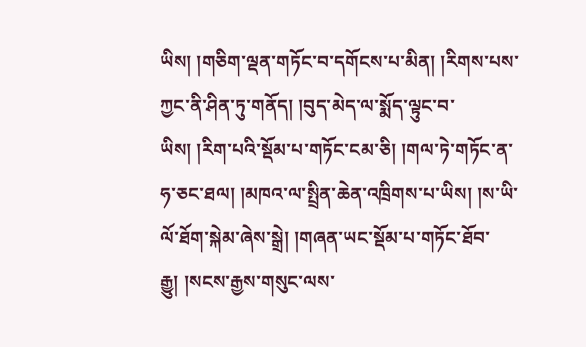ཡིས། །གཅིག་ལྡན་གཏོང་བ་དགོངས་པ་མིན། །རིགས་པས་ཀྱང་ནི་ཤིན་ཏུ་གནོད། །བུད་མེད་ལ་སྨོད་ལྟུང་བ་ཡིས། །རིག་པའི་སྡོམ་པ་གཏོང་ངམ་ཅི། །གལ་ཏེ་གཏོང་ན་ཧ་ཅང་ཐལ། །མཁའ་ལ་སྤྲིན་ཆེན་འཁྲིགས་པ་ཡིས། །ས་ཡི་ལོ་ཐོག་སྐེམ་ཞེས་སྒྲེ། །གཞན་ཡང་སྡོམ་པ་གཏོང་ཐོབ་རྒྱུ། །སངས་རྒྱས་གསུང་ལས་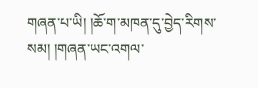གཞན་པ་ཡི། །ཆོ་ག་མཁན་དུ་བྱེད་རིགས་སམ། །གཞན་ཡང་འགལ་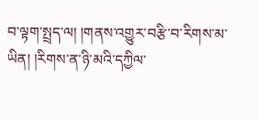བ་ལྟག་སྤྲད་ལ། །གནས་འགྱུར་བརྩི་བ་རིགས་མ་ཡིན། །རིགས་ན་ཉི་མའི་དཀྱིལ་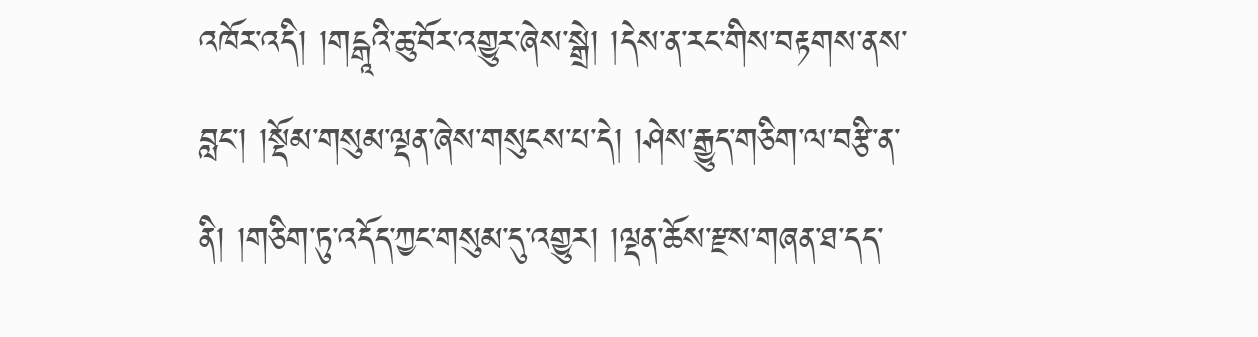འཁོར་འདི། །གངྒཱའི་ཆུ་བོར་འགྱུར་ཞེས་སྒྲེ། །དེས་ན་རང་གིས་བརྟགས་ནས་བླང་། །སྡོམ་གསུམ་ལྡན་ཞེས་གསུངས་པ་དེ། །ཤེས་རྒྱུད་གཅིག་ལ་བརྩི་ན་ནི། །གཅིག་ཏུ་འདོད་ཀྱང་གསུམ་དུ་འགྱུར། །ལྡན་ཆོས་རྫས་གཞན་ཐ་དད་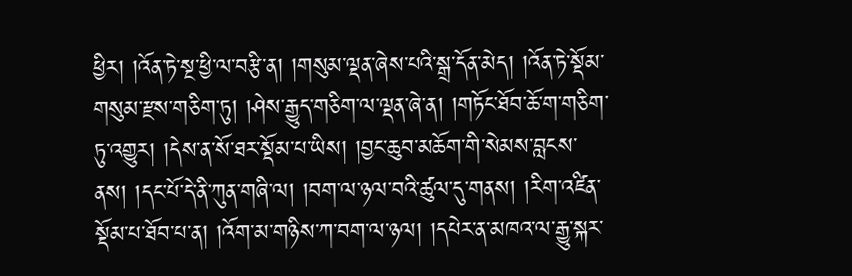ཕྱིར། །འོན་ཏེ་སྔ་ཕྱི་ལ་བརྩི་ན། །གསུམ་ལྡན་ཞེས་པའི་སྒྲ་དོན་མེད། །འོན་ཏེ་སྡོམ་གསུམ་རྫས་གཅིག་ཏུ། །ཤེས་རྒྱུད་གཅིག་ལ་ལྡན་ཞེ་ན། །གཏོང་ཐོབ་ཆོ་ག་གཅིག་ཏུ་འགྱུར། །དེས་ན་སོ་ཐར་སྡོམ་པ་ཡིས། །བྱང་ཆུབ་མཆོག་གི་སེམས་བླངས་ནས། །དང་པོ་དེ་ནི་ཀུན་གཞི་ལ། །བག་ལ་ཉལ་བའི་ཚུལ་དུ་གནས། །རིག་འཛིན་སྡོམ་པ་ཐོབ་པ་ན། །འོག་མ་གཉིས་ཀ་བག་ལ་ཉལ། །དཔེར་ན་མཁའ་ལ་རྒྱུ་སྐར་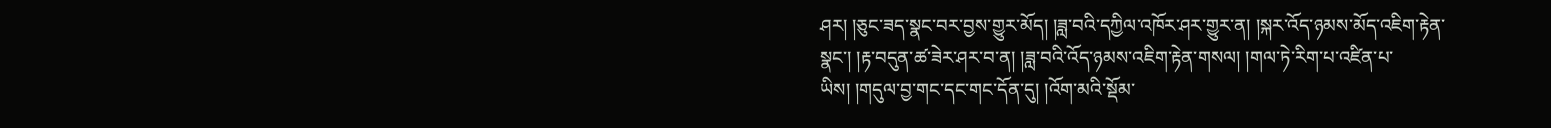ཤར། །ཅུང་ཟད་སྣང་བར་བྱས་གྱུར་མོད། །ཟླ་བའི་དཀྱིལ་འཁོར་ཤར་གྱུར་ན། །སྐར་འོད་ཉམས་མོད་འཇིག་རྟེན་སྣང་། །རྟ་བདུན་ཚ་ཟེར་ཤར་བ་ན། །ཟླ་བའི་འོད་ཉམས་འཇིག་རྟེན་གསལ། །གལ་ཏེ་རིག་པ་འཛིན་པ་ཡིས། །གདུལ་བྱ་གང་དང་གང་དོན་དུ། །འོག་མའི་སྡོམ་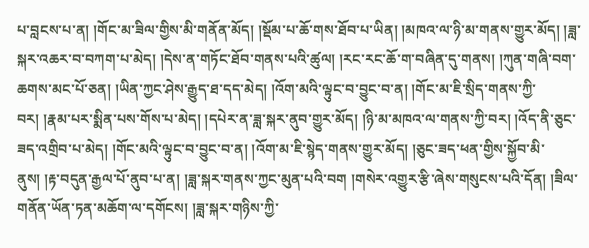པ་བླངས་པ་ན། །གོང་མ་ཟིལ་གྱིས་མི་གནོན་མོད། །སྡོམ་པ་ཆོ་གས་ཐོབ་པ་ཡིན། །མཁའ་ལ་ཉི་མ་གནས་གྱུར་མོད། །ཟླ་སྐར་འཆར་བ་བཀག་པ་མེད། །དེས་ན་གཏོང་ཐོབ་གནས་པའི་ཚུལ། །རང་རང་ཆོ་ག་བཞིན་དུ་གནས། །ཀུན་གཞི་བག་ཆགས་མང་པོ་ཅན། །ཡིན་ཀྱང་ཤེས་རྒྱུད་ཐ་དད་མེད། །འོག་མའི་ལྟུང་བ་བྱུང་བ་ན། །གོང་མ་ཇི་སྲིད་གནས་ཀྱི་བར། །རྣམ་པར་སྨིན་པས་གོས་པ་མེད། །དཔེར་ན་ཟླ་སྐར་ནུབ་གྱུར་མོད། །ཉི་མ་མཁའ་ལ་གནས་ཀྱི་བར། །འོད་ནི་ཅུང་ཟད་འགྲིབ་པ་མེད། །གོང་མའི་ལྟུང་བ་བྱུང་བ་ན། །འོག་མ་ཇི་སྙེད་གནས་གྱུར་མོད། །ཅུང་ཟད་ཕན་གྱིས་སྐྱོབ་མི་ནུས། །རྟ་བདུན་རྒྱལ་པོ་ནུབ་པ་ན། །ཟླ་སྐར་གནས་ཀྱང་མུན་པའི་བག །གསེར་འགྱུར་རྩི་ཞེས་གསུངས་པའི་དོན། །ཟིལ་གནོན་ཡོན་ཏན་མཆོག་ལ་དགོངས། །ཟླ་སྐར་གཉིས་ཀྱི་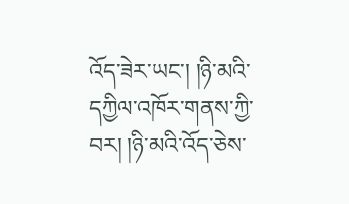འོད་ཟེར་ཡང་། །ཉི་མའི་དཀྱིལ་འཁོར་གནས་ཀྱི་བར། །ཉི་མའི་འོད་ཅེས་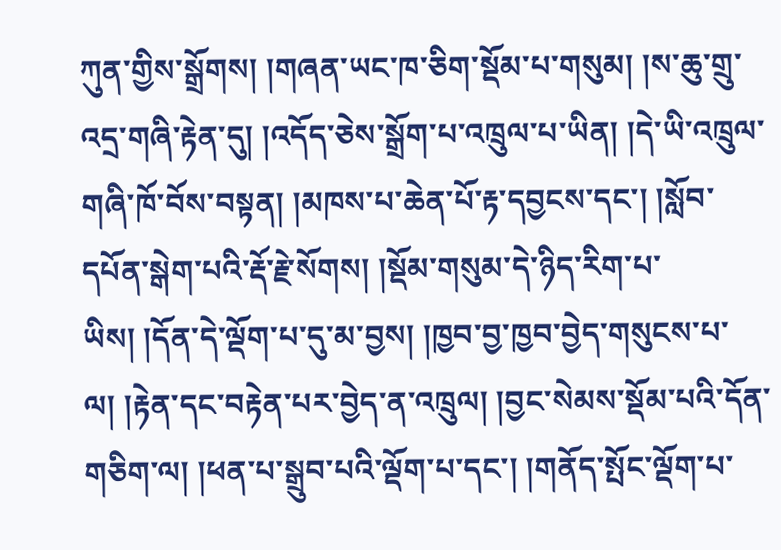ཀུན་གྱིས་སྒྲོགས། །གཞན་ཡང་ཁ་ཅིག་སྡོམ་པ་གསུམ། །ས་ཆུ་གྲུ་འདྲ་གཞི་རྟེན་དུ། །འདོད་ཅེས་སྒྲོག་པ་འཁྲུལ་པ་ཡིན། །དེ་ཡི་འཁྲུལ་གཞི་ཁོ་བོས་བསྟན། །མཁས་པ་ཆེན་པོ་རྟ་དབྱངས་དང་། །སློབ་དཔོན་སྒེག་པའི་རྡོ་རྗེ་སོགས། །སྡོམ་གསུམ་དེ་ཉིད་རིག་པ་ཡིས། །དོན་དེ་ལྡོག་པ་དུ་མ་བྱས། །ཁྱབ་བྱ་ཁྱབ་བྱེད་གསུངས་པ་ལ། །རྟེན་དང་བརྟེན་པར་བྱེད་ན་འཁྲུལ། །བྱང་སེམས་སྡོམ་པའི་དོན་གཅིག་ལ། །ཕན་པ་སྒྲུབ་པའི་ལྡོག་པ་དང་། །གནོད་སྤོང་ལྡོག་པ་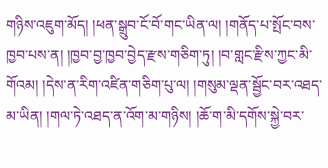གཉིས་འཇུག་མོད། །ཕན་སྒྲུབ་ངོ་བོ་གང་ཡིན་ལ། །གནོད་པ་སྤོང་བས་ཁྱབ་པས་ན། །ཁྱབ་བྱ་ཁྱབ་བྱེད་རྫས་གཅིག་ཏུ། །བ་གླང་རྫིས་ཀྱང་མི་གོའམ། །དེས་ན་རིག་འཛིན་གཅིག་པུ་ལ། །གསུམ་ལྡན་སྦྱོང་བར་འཐད་མ་ཡིན། །གལ་ཏེ་འཐད་ན་འོག་མ་གཉིས། །ཆོ་ག་མི་དགོས་སྐྱེ་བར་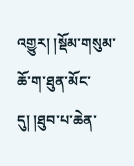འགྱུར། །སྡོམ་གསུམ་ཆོ་ག་ཐུན་མོང་དུ། །ཐུབ་པ་ཆེན་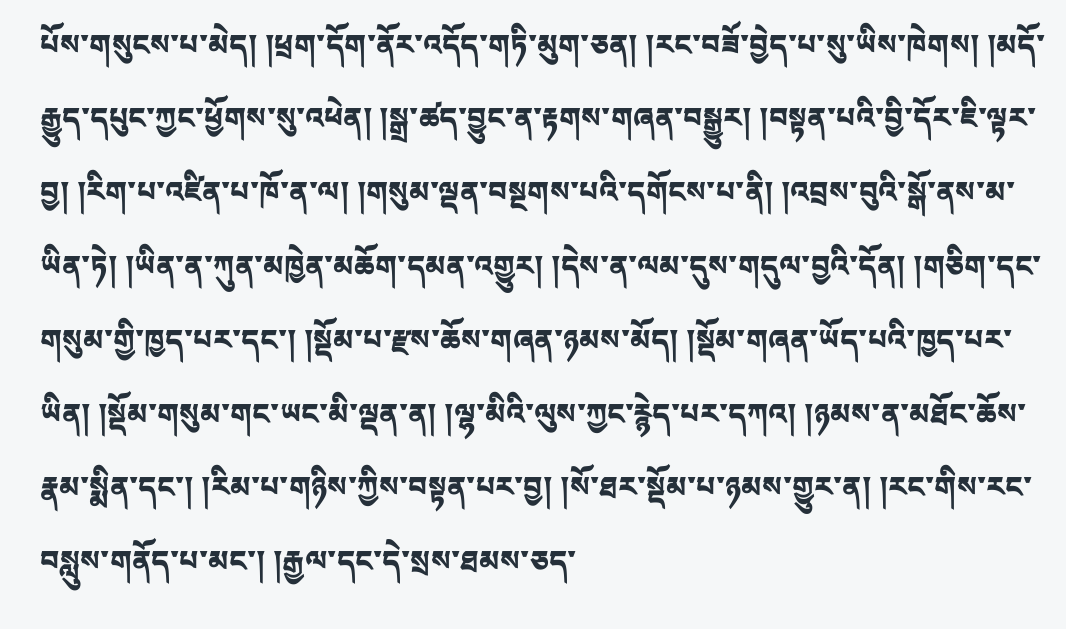པོས་གསུངས་པ་མེད། །ཕྲག་དོག་ནོར་འདོད་གཏི་མུག་ཅན། །རང་བཟོ་བྱེད་པ་སུ་ཡིས་ཁེགས། །མདོ་རྒྱུད་དཔུང་ཀྱང་ཕྱོགས་སུ་འཕེན། །སྒྲ་ཚད་བྱུང་ན་རྟགས་གཞན་བསྒྱུར། །བསྟན་པའི་བྱི་དོར་ཇི་ལྟར་བྱ། །རིག་པ་འཛིན་པ་ཁོ་ན་ལ། །གསུམ་ལྡན་བསྔགས་པའི་དགོངས་པ་ནི། །འབྲས་བུའི་སྒོ་ནས་མ་ཡིན་ཏེ། །ཡིན་ན་ཀུན་མཁྱེན་མཆོག་དམན་འགྱུར། །དེས་ན་ལམ་དུས་གདུལ་བྱའི་དོན། །གཅིག་དང་གསུམ་གྱི་ཁྱད་པར་དང་། །སྡོམ་པ་རྫས་ཆོས་གཞན་ཉམས་མོད། །སྡོམ་གཞན་ཡོད་པའི་ཁྱད་པར་ཡིན། །སྡོམ་གསུམ་གང་ཡང་མི་ལྡན་ན། །ལྷ་མིའི་ལུས་ཀྱང་རྙེད་པར་དཀའ། །ཉམས་ན་མཐོང་ཆོས་རྣམ་སྨིན་དང་། །རིམ་པ་གཉིས་ཀྱིས་བསྟན་པར་བྱ། །སོ་ཐར་སྡོམ་པ་ཉམས་གྱུར་ན། །རང་གིས་རང་བསླུས་གནོད་པ་མང་། །རྒྱལ་དང་དེ་སྲས་ཐམས་ཅད་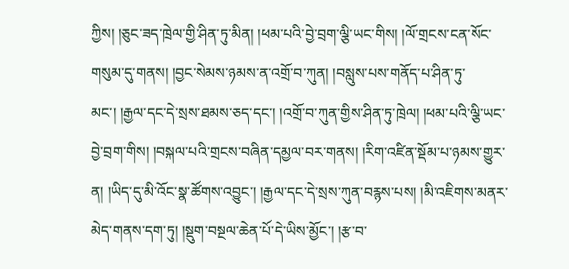ཀྱིས། །ཅུང་ཟད་ཁྲེལ་གྱི་ཤིན་ཏུ་མིན། །ཕམ་པའི་བྱེ་བྲག་ལྕི་ཡང་གིས། །ལོ་གྲངས་ངན་སོང་གསུམ་དུ་གནས། །བྱང་སེམས་ཉམས་ན་འགྲོ་བ་ཀུན། །བསླུས་པས་གནོད་པ་ཤིན་ཏུ་མང་། །རྒྱལ་དང་དེ་སྲས་ཐམས་ཅད་དང་། །འགྲོ་བ་ཀུན་གྱིས་ཤིན་ཏུ་ཁྲེལ། །ཕམ་པའི་ལྕི་ཡང་བྱེ་བྲག་གིས། །བསྐལ་པའི་གྲངས་བཞིན་དམྱལ་བར་གནས། །རིག་འཛིན་སྡོམ་པ་ཉམས་གྱུར་ན། །ཡིད་དུ་མི་འོང་སྣ་ཚོགས་འབྱུང་། །རྒྱལ་དང་དེ་སྲས་ཀུན་བརྙས་པས། །མི་འཇིགས་མནར་མེད་གནས་དག་ཏུ། །སྡུག་བསྔལ་ཆེན་པོ་དེ་ཡིས་མྱོང་། །རྩ་བ་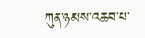ཀུན་ཉམས་འཆབ་པ་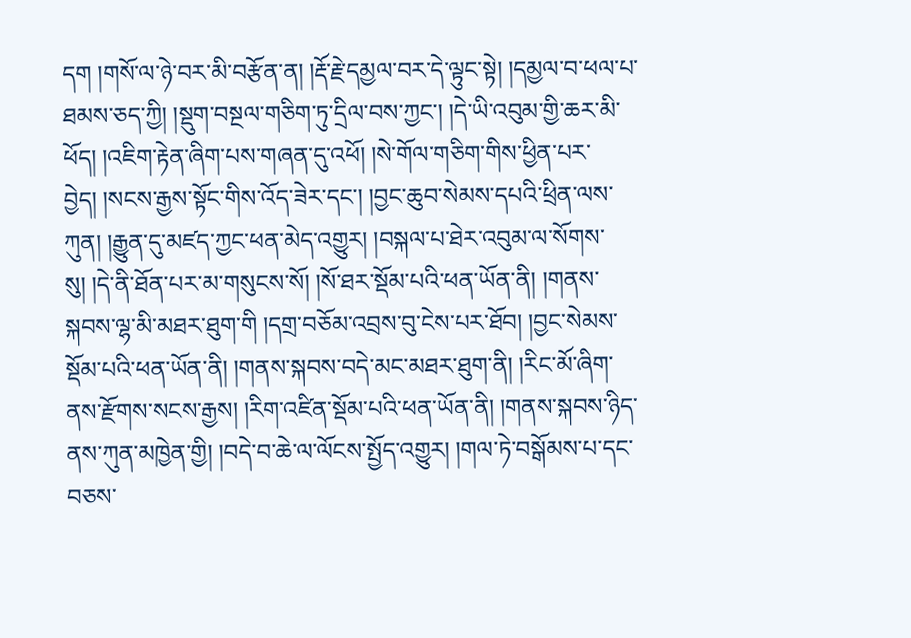དག །གསོ་ལ་ཉེ་བར་མི་བརྩོན་ན། །རྡོ་རྗེ་དམྱལ་བར་དེ་ལྟུང་སྟེ། །དམྱལ་བ་ཕལ་པ་ཐམས་ཅད་ཀྱི། །སྡུག་བསྔལ་གཅིག་ཏུ་དྲིལ་བས་ཀྱང་། །དེ་ཡི་འབུམ་གྱི་ཆར་མི་ཕོད། །འཇིག་རྟེན་ཞིག་པས་གཞན་དུ་འཕོ། །སེ་གོལ་གཅིག་གིས་ཕྱིན་པར་བྱེད། །སངས་རྒྱས་སྟོང་གིས་འོད་ཟེར་དང་། །བྱང་ཆུབ་སེམས་དཔའི་ཕྲིན་ལས་ཀུན། །རྒྱུན་དུ་མཛད་ཀྱང་ཕན་མེད་འགྱུར། །བསྐལ་པ་ཐེར་འབུམ་ལ་སོགས་སུ། །དེ་ནི་ཐོན་པར་མ་གསུངས་སོ། །སོ་ཐར་སྡོམ་པའི་ཕན་ཡོན་ནི། །གནས་སྐབས་ལྷ་མི་མཐར་ཐུག་གི །དགྲ་བཅོམ་འབྲས་བུ་ངེས་པར་ཐོབ། །བྱང་སེམས་སྡོམ་པའི་ཕན་ཡོན་ནི། །གནས་སྐབས་བདེ་མང་མཐར་ཐུག་ནི། །རིང་མོ་ཞིག་ནས་རྫོགས་སངས་རྒྱས། །རིག་འཛིན་སྡོམ་པའི་ཕན་ཡོན་ནི། །གནས་སྐབས་ཉིད་ནས་ཀུན་མཁྱེན་གྱི། །བདེ་བ་ཆེ་ལ་ལོངས་སྤྱོད་འགྱུར། །གལ་ཏེ་བསྒོམས་པ་དང་བཅས་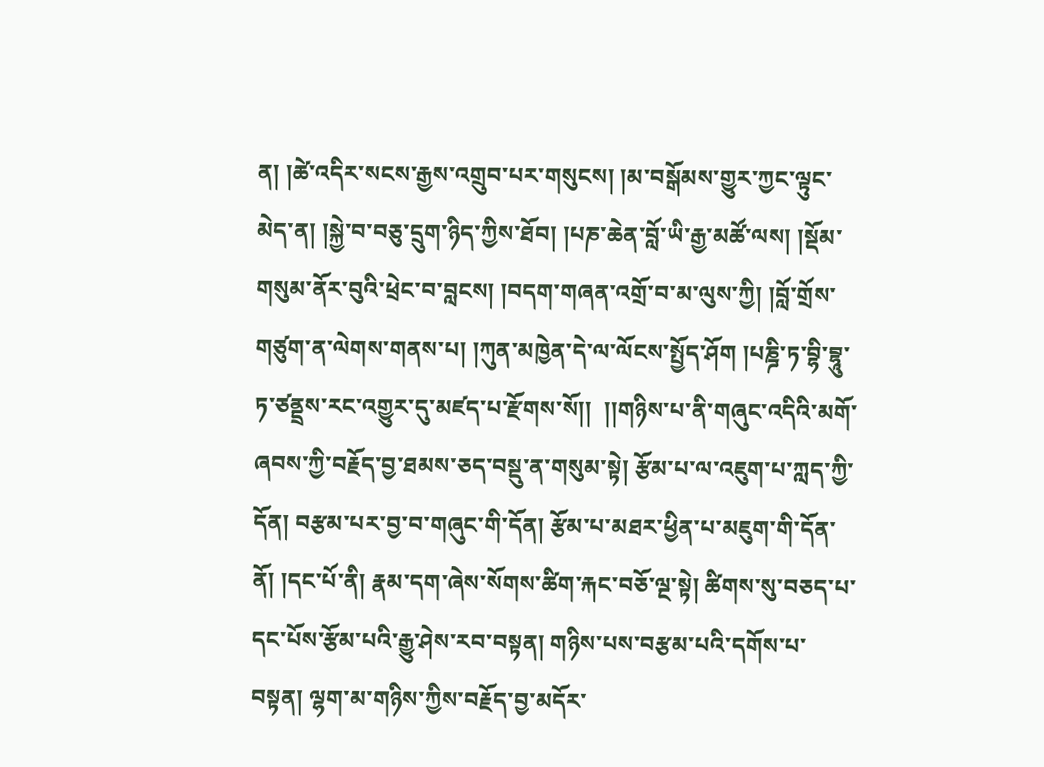ན། །ཚེ་འདིར་སངས་རྒྱས་འགྲུབ་པར་གསུངས། །མ་བསྒོམས་གྱུར་ཀྱང་ལྟུང་མེད་ན། །སྐྱེ་བ་བཅུ་དྲུག་ཉིད་ཀྱིས་ཐོབ། །པཎ་ཆེན་བློ་ཡི་རྒྱ་མཚོ་ལས། །སྡོམ་གསུམ་ནོར་བུའི་ཕྲེང་བ་བླངས། །བདག་གཞན་འགྲོ་བ་མ་ལུས་ཀྱི། །བློ་གྲོས་གཙུག་ན་ལེགས་གནས་པ། །ཀུན་མཁྱེན་དེ་ལ་ལོངས་སྤྱོད་ཤོག །པཎྜི་ཏ་བྷི་བྷཱུ་ཏ་ཙནྡྲས་རང་འགྱུར་དུ་མཛད་པ་རྫོགས་སོ།།  །།གཉིས་པ་ནི་གཞུང་འདིའི་མགོ་ཞབས་ཀྱི་བརྗོད་བྱ་ཐམས་ཅད་བསྡུ་ན་གསུམ་སྟེ། རྩོམ་པ་ལ་འཇུག་པ་ཀླད་ཀྱི་དོན། བརྩམ་པར་བྱ་བ་གཞུང་གི་དོན། རྩོམ་པ་མཐར་ཕྱིན་པ་མཇུག་གི་དོན་ནོ། །དང་པོ་ནི། རྣམ་དག་ཞེས་སོགས་ཚིག་རྐང་བཅོ་ལྔ་སྟེ། ཚིགས་སུ་བཅད་པ་དང་པོས་རྩོམ་པའི་རྒྱུ་ཤེས་རབ་བསྟན། གཉིས་པས་བརྩམ་པའི་དགོས་པ་བསྟན། ལྷག་མ་གཉིས་ཀྱིས་བརྗོད་བྱ་མདོར་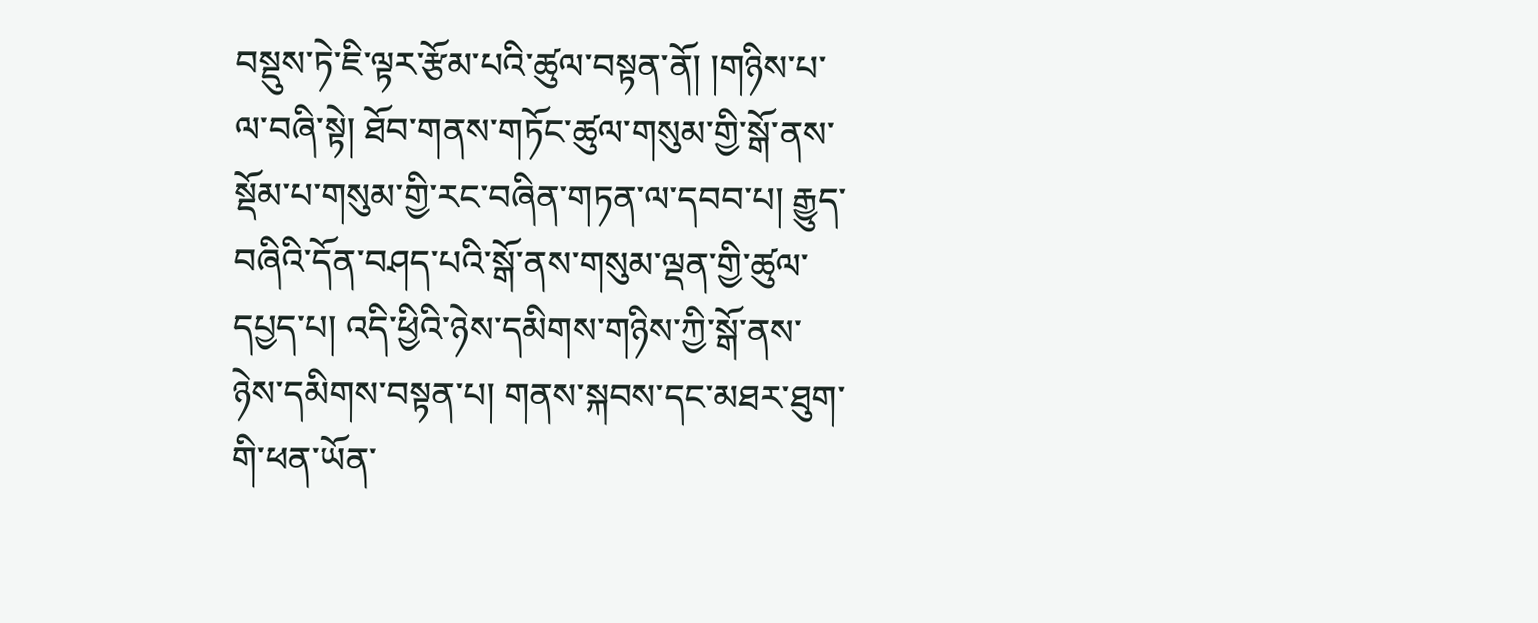བསྡུས་ཏེ་ཇི་ལྟར་རྩོམ་པའི་ཚུལ་བསྟན་ནོ། །གཉིས་པ་ལ་བཞི་སྟེ། ཐོབ་གནས་གཏོང་ཚུལ་གསུམ་གྱི་སྒོ་ནས་སྡོམ་པ་གསུམ་གྱི་རང་བཞིན་གཏན་ལ་དབབ་པ། རྒྱུད་བཞིའི་དོན་བཤད་པའི་སྒོ་ནས་གསུམ་ལྡན་གྱི་ཚུལ་དཔྱད་པ། འདི་ཕྱིའི་ཉེས་དམིགས་གཉིས་ཀྱི་སྒོ་ནས་ཉེས་དམིགས་བསྟན་པ། གནས་སྐབས་དང་མཐར་ཐུག་གི་ཕན་ཡོན་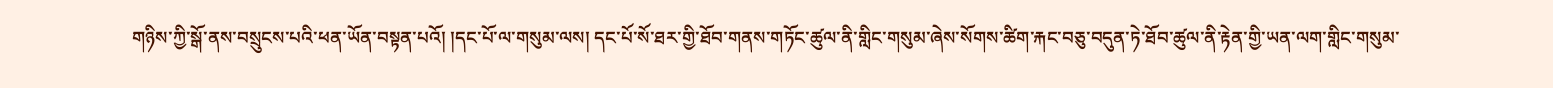གཉིས་ཀྱི་སྒོ་ནས་བསྲུངས་པའི་ཕན་ཡོན་བསྟན་པའོ། །དང་པོ་ལ་གསུམ་ལས། དང་པོ་སོ་ཐར་གྱི་ཐོབ་གནས་གཏོང་ཚུལ་ནི་གླིང་གསུམ་ཞེས་སོགས་ཚིག་རྐང་བཅུ་བདུན་ཏེ་ཐོབ་ཚུལ་ནི་རྟེན་གྱི་ཡན་ལག་གླིང་གསུམ་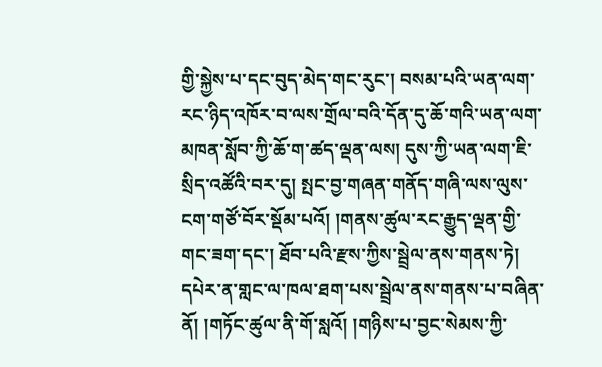གྱི་སྐྱེས་པ་དང་བུད་མེད་གང་རུང་། བསམ་པའི་ཡན་ལག་རང་ཉིད་འཁོར་བ་ལས་གྲོལ་བའི་དོན་དུ་ཆོ་གའི་ཡན་ལག་མཁན་སློབ་ཀྱི་ཆོ་ག་ཚད་ལྡན་ལས། དུས་ཀྱི་ཡན་ལག་ཇི་སྲིད་འཚོའི་བར་དུ། སྤང་བྱ་གཞན་གནོད་གཞི་ལས་ལུས་ངག་གཙོ་བོར་སྡོམ་པའོ། །གནས་ཚུལ་རང་རྒྱུད་ལྡན་གྱི་གང་ཟག་དང་། ཐོབ་པའི་རྫས་ཀྱིས་སྦྲེལ་ནས་གནས་ཏེ། དཔེར་ན་གླང་ལ་ཁལ་ཐག་པས་སྦྲེལ་ནས་གནས་པ་བཞིན་ནོ། །གཏོང་ཚུལ་ནི་གོ་སླའོ། །གཉིས་པ་བྱང་སེམས་ཀྱི་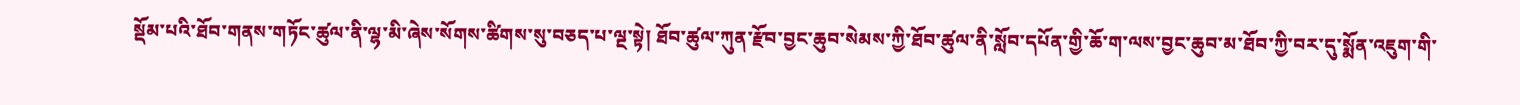སྡོམ་པའི་ཐོབ་གནས་གཏོང་ཚུལ་ནི་ལྷ་མི་ཞེས་སོགས་ཚིགས་སུ་བཅད་པ་ལྔ་སྟེ། ཐོབ་ཚུལ་ཀུན་རྫོབ་བྱང་ཆུབ་སེམས་ཀྱི་ཐོབ་ཚུལ་ནི་སློབ་དཔོན་གྱི་ཆོ་ག་ལས་བྱང་ཆུབ་མ་ཐོབ་ཀྱི་བར་དུ་སྨོན་འཇུག་གི་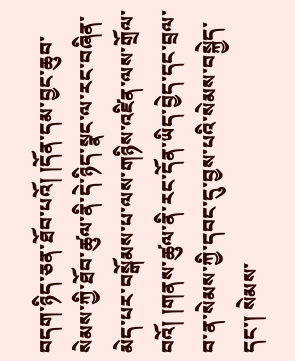བདག་ཉིད་ཅན་ཐོབ་པའོ། །དོན་དམ་བྱང་ཆུབ་སེམས་ཀྱི་ཐོབ་ཚུལ་ནི་དེ་ཉིད་སྣང་ལ་རང་བཞིན་མེད་པར་བསྒོམས་པ་ལས་གཉིས་འཛིན་ལས་གྲོལ་བའོ། །གནས་ཚུལ་ནི་རང་དོན་ཡིད་བྱེད་དང་བྲལ་བ་ན་སེམས་ཀྱི་དབང་དུ་བྱས་པའི་སེམས་བསྐྱེད་དང་། སེམས་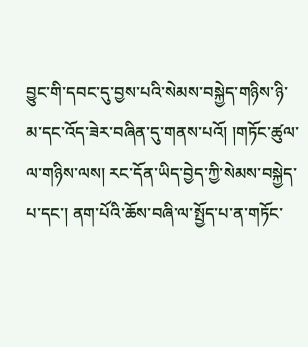བྱུང་གི་དབང་དུ་བྱས་པའི་སེམས་བསྐྱེད་གཉིས་ཉི་མ་དང་འོད་ཟེར་བཞིན་དུ་གནས་པའོ། །གཏོང་ཚུལ་ལ་གཉིས་ལས། རང་དོན་ཡིད་བྱེད་ཀྱི་སེམས་བསྐྱེད་པ་དང་། ནག་པོའི་ཆོས་བཞི་ལ་སྤྱོད་པ་ན་གཏོང་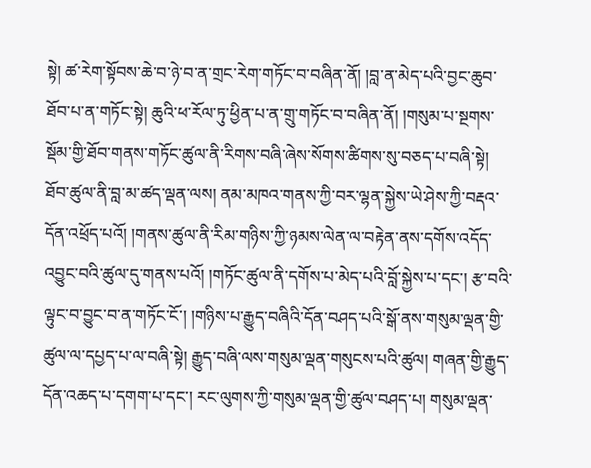སྟེ། ཚ་རེག་སྟོབས་ཆེ་བ་ཉེ་བ་ན་གྲང་རེག་གཏོང་བ་བཞིན་ནོ། །བླ་ན་མེད་པའི་བྱང་ཆུབ་ཐོབ་པ་ན་གཏོང་སྟེ། ཆུའི་ཕ་རོལ་ཏུ་ཕྱིན་པ་ན་གྲུ་གཏོང་བ་བཞིན་ནོ། །གསུམ་པ་སྔགས་སྡོམ་གྱི་ཐོབ་གནས་གཏོང་ཚུལ་ནི་རིགས་བཞི་ཞེས་སོགས་ཚིགས་སུ་བཅད་པ་བཞི་སྟེ། ཐོབ་ཚུལ་ནི་བླ་མ་ཚད་ལྡན་ལས། ནམ་མཁའ་གནས་ཀྱི་བར་ལྷན་སྐྱེས་ཡེ་ཤེས་ཀྱི་བརྡའ་དོན་འཕྲོད་པའོ། །གནས་ཚུལ་ནི་རིམ་གཉིས་ཀྱི་ཉམས་ལེན་ལ་བརྟེན་ནས་དགོས་འདོད་འབྱུང་བའི་ཚུལ་དུ་གནས་པའོ། །གཏོང་ཚུལ་ནི་དགོས་པ་མེད་པའི་བློ་སྐྱེས་པ་དང་། རྩ་བའི་ལྟུང་བ་བྱུང་བ་ན་གཏོང་ངོ་། །གཉིས་པ་རྒྱུད་བཞིའི་དོན་བཤད་པའི་སྒོ་ནས་གསུམ་ལྡན་གྱི་ཚུལ་ལ་དཔྱད་པ་ལ་བཞི་སྟེ། རྒྱུད་བཞི་ལས་གསུམ་ལྡན་གསུངས་པའི་ཚུལ། གཞན་གྱི་རྒྱུད་དོན་འཆད་པ་དགག་པ་དང་། རང་ལུགས་ཀྱི་གསུམ་ལྡན་གྱི་ཚུལ་བཤད་པ། གསུམ་ལྡན་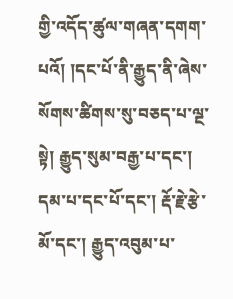གྱི་འདོད་ཚུལ་གཞན་དགག་པའོ། །དང་པོ་ནི་རྒྱུད་ནི་ཞེས་སོགས་ཚིགས་སུ་བཅད་པ་ལྔ་སྟེ། རྒྱུད་སུམ་བརྒྱ་པ་དང་། དམ་པ་དང་པོ་དང་། རྡོ་རྗེ་རྩེ་མོ་དང་། རྒྱུད་འབུམ་པ་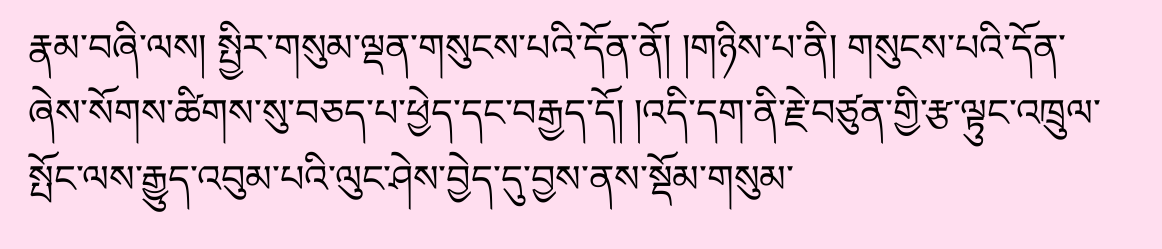རྣམ་བཞི་ལས། སྤྱིར་གསུམ་ལྡན་གསུངས་པའི་དོན་ནོ། །གཉིས་པ་ནི། གསུངས་པའི་དོན་ཞེས་སོགས་ཚིགས་སུ་བཅད་པ་ཕྱེད་དང་བརྒྱད་དོ། །འདི་དག་ནི་རྗེ་བཙུན་གྱི་རྩ་ལྟུང་འཁྲུལ་སྤོང་ལས་རྒྱུད་འབུམ་པའི་ལུང་ཤེས་བྱེད་དུ་བྱས་ནས་སྡོམ་གསུམ་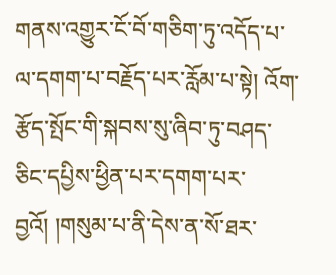གནས་འགྱུར་ངོ་བོ་གཅིག་ཏུ་འདོད་པ་ལ་དགག་པ་བརྗོད་པར་རློམ་པ་སྟེ། འོག་རྩོད་སྤོང་གི་སྐབས་སུ་ཞིབ་ཏུ་བཤད་ཅིང་དཔྱིས་ཕྱིན་པར་དགག་པར་བྱའོ། །གསུམ་པ་ནི་དེས་ན་སོ་ཐར་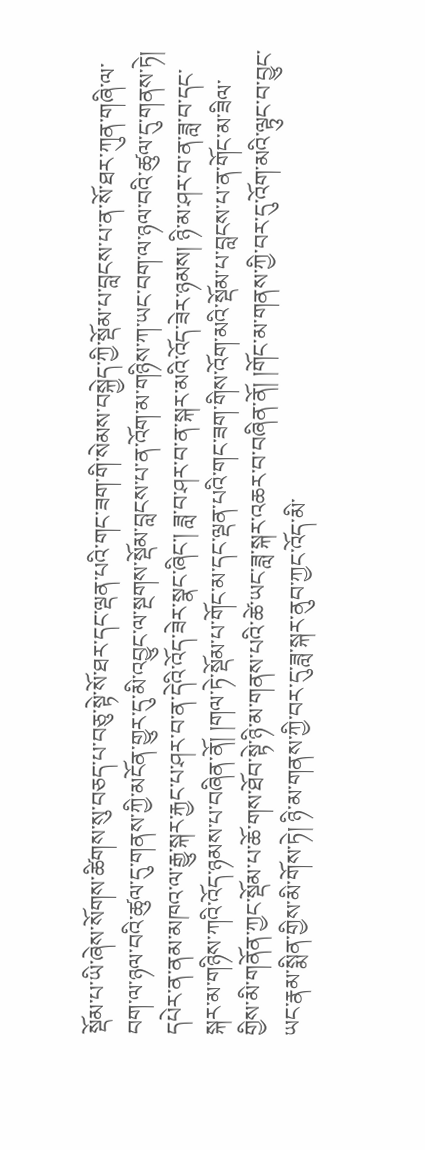སྡོམ་པ་ཡི་ཞེས་སོགས་ཚིགས་སུ་བཅད་པ་བཅུ་སྟེ་སོ་ཐར་དང་ལྡན་པའི་གང་ཟག་གི་སེམས་བསྐྱེད་ཀྱི་སྡོམ་པ་བླངས་པ་ན་སོ་ཐར་ཀུན་གཞི་ལ་བག་ལ་ཉལ་བའི་ཚུལ་དུ་གནས་ཀྱི་མངོན་གྱུར་དུ་མི་འབྱུང་ལ་སྔགས་སྡོམ་བླངས་པ་ན་འོག་མ་གཉིས་ཀ་ཡང་བག་ལ་ཉལ་བའི་ཚུལ་དུ་གནས་ཏེ། དཔེར་ན་ནམ་མཁའ་ལ་རྒྱུ་སྐར་རྐྱང་པ་ཤར་བ་ན་དེའི་འོད་ཟེར་སྣང་ཞིང་། ཟླ་བ་ཤར་བ་ན་སྐར་མའི་འོད་ཟེར་ཉམས། ཉི་མ་ཤར་བ་ན་ཟླ་བ་དང་སྐར་མ་གཉིས་ཀའི་འོད་ཉམས་པ་བཞིན་ནོ། །གལ་ཏེ་སྡོམ་པ་གོང་མ་དང་ལྡན་པའི་གང་ཟག་གིས་འོག་མའི་སྡོམ་པ་བླངས་པ་ན་གོང་མ་ཟིལ་གྱིས་མི་གནོན་ཀྱང་སྡོམ་པ་ཆོ་གས་ཐོབ་སྟེ་ཉི་མ་གནས་པའི་ཚེ་ཡང་ཟླ་སྐར་འཆར་བ་བཞིན་ནོ། །གོང་མ་གནས་ཀྱི་བར་དུ་འོག་མའི་ལྟུང་བ་བྱུང་ཡང་རྣམ་སྨིན་གྱིས་མི་གོས་ཏེ། ཉི་མ་གནས་ཀྱི་བར་དུ་ཟླ་སྐར་ནུབ་ཀྱང་འོད་མི་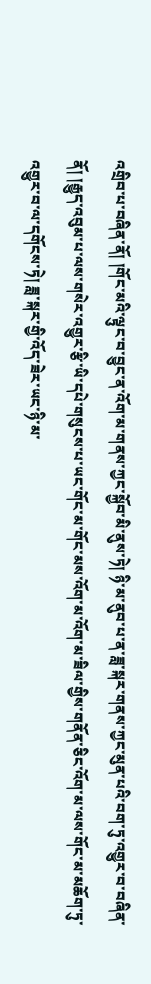འགྲིབ་པ་བཞིན་ནོ། །གོང་མའི་ལྟུང་བ་བྱུང་ན་འོག་མ་གནས་ཀྱང་སྐྱོབ་མི་ནུས་ཏེ། ཉི་མ་ནུབ་པ་ན་ཟླ་སྐར་གནས་ཀྱང་མུན་པའི་བག་ཏུ་འགྱུར་བ་བཞིན་ནོ། །རྒྱུད་འབུམ་པ་ལས་གསེར་འགྱུར་རྩི་ཡི་དཔེ་གསུངས་པ་ཡང་གོང་མ་གོང་མས་འོག་མ་འོག་མ་ཟིལ་གྱིས་གནོན་ཅིང་འོག་མ་ལས་གོང་མ་མཆོག་ཏུ་འགྱུར་བ་ལ་དགོངས་ཏེ། ཟླ་སྐར་གྱི་འོད་ཟེར་ཡང་ཉི་མ་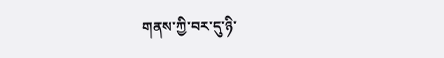གནས་ཀྱི་བར་དུ་ཉི་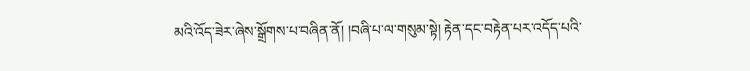མའི་འོད་ཟེར་ཞེས་སྒྲོགས་པ་བཞིན་ནོ། །བཞི་པ་ལ་གསུམ་སྟེ། རྟེན་དང་བརྟེན་པར་འདོད་པའི་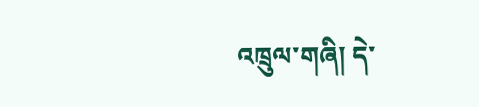འཁྲུལ་གཞི། དེ་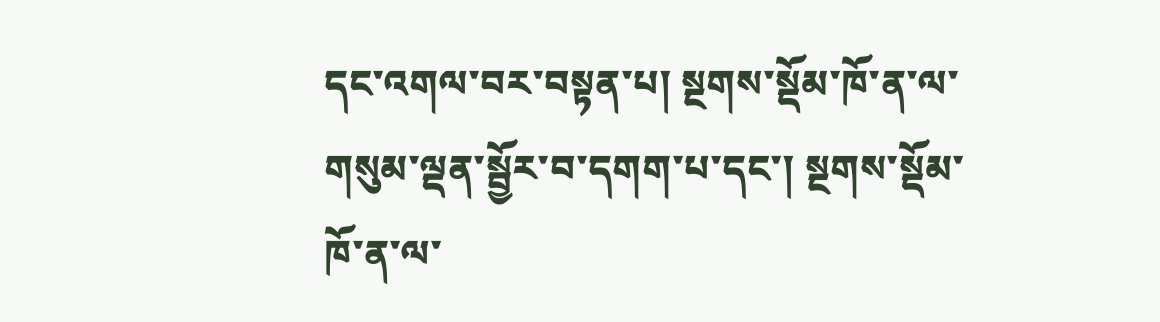དང་འགལ་བར་བསྟན་པ། སྔགས་སྡོམ་ཁོ་ན་ལ་གསུམ་ལྡན་སྦྱོར་བ་དགག་པ་དང་། སྔགས་སྡོམ་ཁོ་ན་ལ་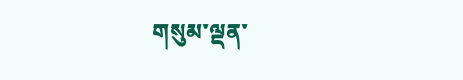གསུམ་ལྡན་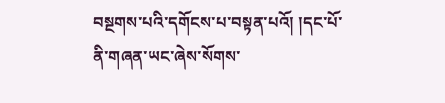བསྔགས་པའི་དགོངས་པ་བསྟན་པའོ། །དང་པོ་ནི་གཞན་ཡང་ཞེས་སོགས་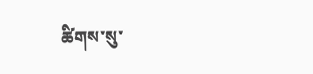ཚིགས་སུ་